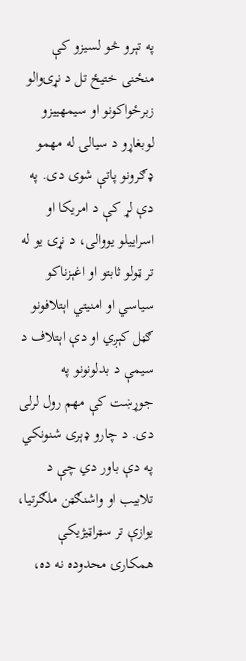په تېرو څو لسیزو کې منځنی ختیځ تل د نړۍوالو زبرځواکونو او سیمهییزو لوبغاړو د سیالۍ له مهمو ډګرونو پاتې شوی دی. په دې لړ کې د امریکا او اسراییلو یووالی، د نړۍ یو له تر ټولو ثابتو او اغېزناکو سیاسي او امنیتي اېتلافونو ګڼل کېږي او دې اېتلاف د سیمې د بدلونونو په جوړښت کې مهم رول لرلی دی. د چارو ډېری شنونکي په دې باور دي چې د تلابیب او واشنګټن ملګرتیا، یوازې تر سټراټیژیکې همکارۍ محدوده نه ده،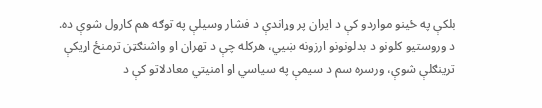بلکې په ځینو مواردو کې د ایران پر وړاندې د فشار وسیلې په توګه هم کارول شوې ده.
د وروستیو کلونو د بدلونونو ارزونه ښیي، هرکله چې د تهران او واشنګټن ترمنځ اړیکې ترینګلې شوې، ورسره سم د سیمې په سیاسي او امنیتي معادلاتو کې د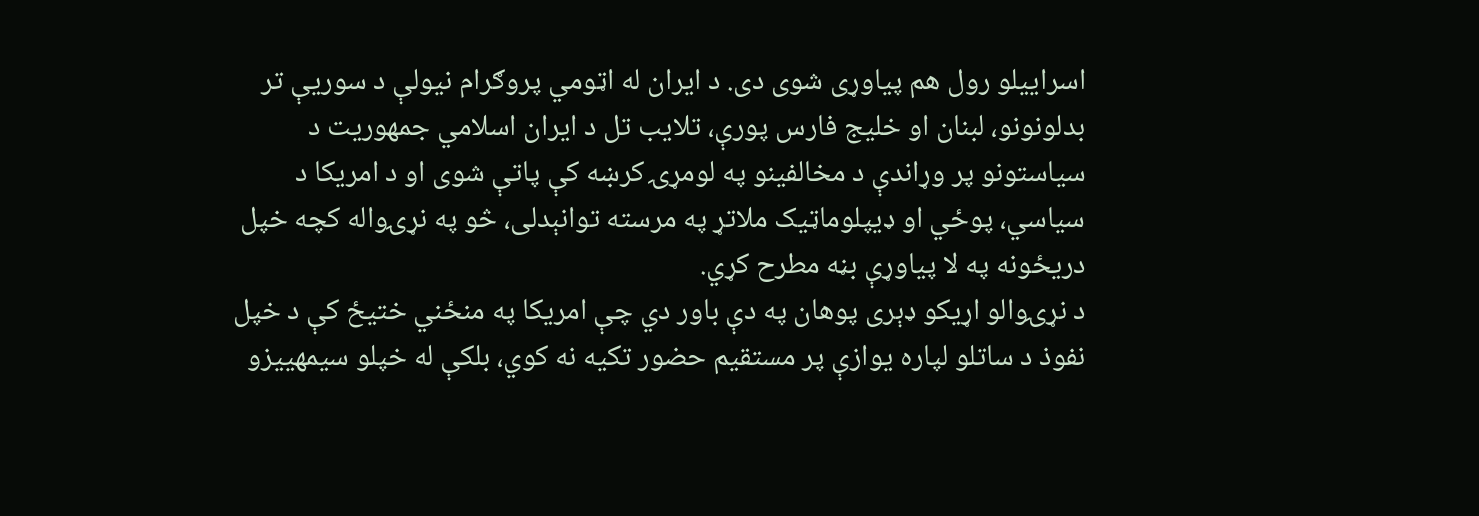اسراییلو رول هم پیاوړی شوی دی. د ایران له اټومي پروګرام نیولې د سوریې تر بدلونونو، لبنان او خلیج فارس پورې، تلایب تل د ایران اسلامي جمهوریت د سیاستونو پر وړاندې د مخالفینو په لومړۍ کرښه کې پاتې شوی او د امریکا د سیاسي، پوځي او ډیپلوماټیک ملاتړ په مرسته توانېدلی، څو په نړۍواله کچه خپل دریځونه په لا پیاوړې بڼه مطرح کړي.
د نړۍوالو اړیکو ډېری پوهان په دې باور دي چې امریکا په منځني ختیځ کې د خپل نفوذ د ساتلو لپاره یوازې پر مستقیم حضور تکیه نه کوي، بلکې له خپلو سیمهییزو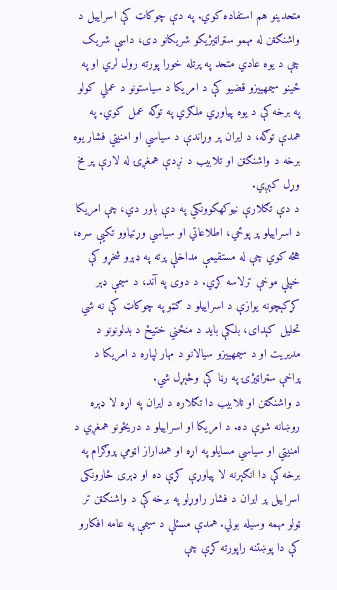متحدینو هم استفاده کوي. په دې چوکاټ کې اسراییل د واشنګټن له مهمو سټراټیژیکو شریکانو دی، داسې شریک چې د یوه عادي متحد په پرتله خورا پورته رول لري او په ځینو سیمهییزو قضیو کې د امریکا د سیاستونو د عملي کولو په برخه کې د یوه پیاوړي ملګري په توګه عمل کوي. په همدې توګه، د ایران پر وړاندې د سیاسي او امنیتي فشار یوه برخه د واشنګټن او تلابیب د نږدې همغږۍ له لارې پر مخ وړل کېږي.
د دې تګلارې نیوکهکوونکي په دې باور دي، چې امریکا د اسراییلو پر پوځي، اطلاعاتي او سیاسي وړتیاوو تکیې سره، هڅه کوي چې له مستقیمې مداخلې پرته په ډېرو شخړو کې خپلې موخې ترلاسه کړي. د دوی په آند، د سیمې ډېر کړکېچونه یوازې د اسراییلو د ګټو په چوکاټ کې نه شي تحلیل کېدای، بلکې باید د منځني ختیځ د بدلونونو د مدیریت او د سیمهییزو سیالانو د مهار لپاره د امریکا د پراخې سټراټیژۍ په رڼا کې وڅېړل شي.
د واشنګټن او تلابیب دا تګلاره د ایران په اړه لا ډېره روښانه شوې ده. د امریکا او اسراییلو د دریځونو همغږي د امنیتي او سیاسي مسایلو په اړه او همداراز اټومي پروګرام په برخه کې دا انګېرنه لا پیاوړې کړې ده او ډېری څارونکی اسراییل پر ایران د فشار راوړلو په برخه کې د واشنګټن تر ټولو مهمه وسیله بولي. همدې مسئلې د سیمې په عامه افکارو کې دا پوښتنه راپورته کړې چې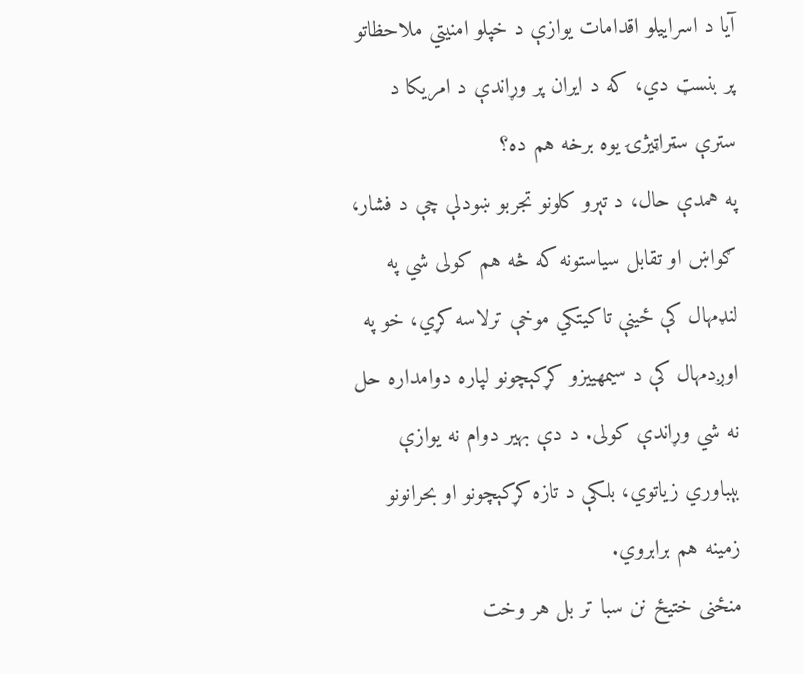آیا د اسراییلو اقدامات یوازې د خپلو امنیتي ملاحظاتو پر بنسټ دي، که د ایران پر وړاندې د امریکا د سترې سټراټیژۍ یوه برخه هم ده؟
په همدې حال، د تېرو کلونو تجربو ښودلې چې د فشار، ګواښ او تقابل سیاستونه که څه هم کولی شي په لنډمهال کې ځینې تاکیتکي موخې ترلاسه کړي، خو په اوږدمهال کې د سیمهییزو کړکېچونو لپاره دوامداره حل نه شي وړاندې کولی. د دې بهیر دوام نه یوازې بېباوري زیاتوي، بلکې د تازه کړکېچونو او بحرانونو زمینه هم برابروي.
منځنی ختیځ نن سبا تر بل هر وخت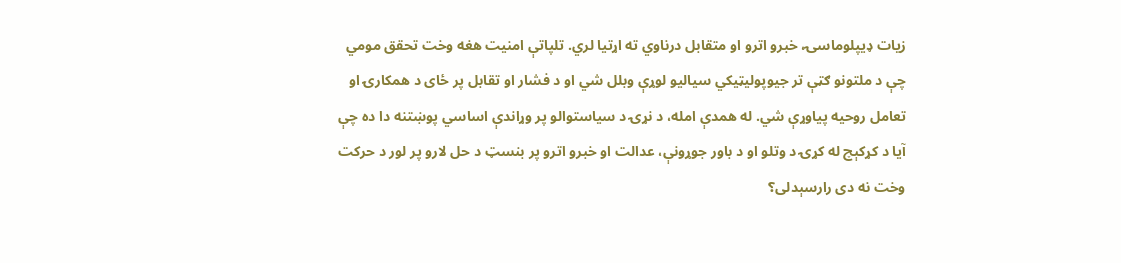زیات ډیپلوماسۍ، خبرو اترو او متقابل درناوي ته اړتیا لري. تلپاتې امنیت هغه وخت تحقق مومي چې د ملتونو ګټې تر جیوپولیټیکي سیالیو لوړې وبلل شي او د فشار او تقابل پر ځای د همکارۍ او تعامل روحیه پیاوړې شي. له همدې امله، د نړۍ د سیاستوالو پر وړاندې اساسي پوښتنه دا ده چې آیا د کړکېچ له کړۍ د وتلو او د باور جوړونې، عدالت او خبرو اترو پر بنسټ د حل لارو پر لور د حرکت وخت نه دی رارسېدلی؟